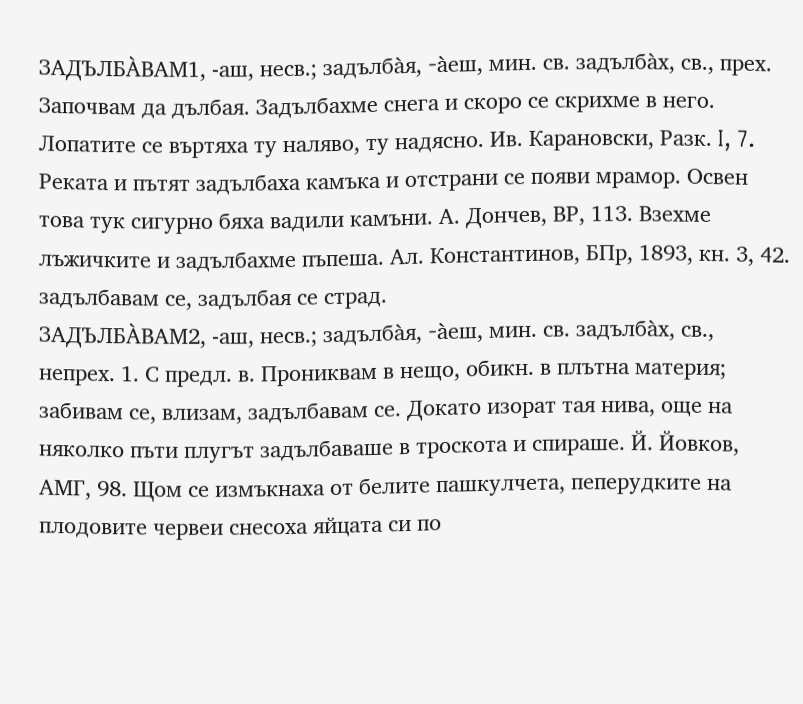ЗАДЪЛБА̀ВАМ1, -аш, несв.; задълбàя, -àеш, мин. св. задълбàх, св., прех. Започвам да дълбая. Задълбахме снега и скоро се скрихме в него. Лопатите се въртяха ту наляво, ту надясно. Ив. Карановски, Разк. I, 7. Реката и пътят задълбаха камъка и отстрани се появи мрамор. Освен това тук сигурно бяха вадили камъни. А. Дончев, ВР, 113. Взехме лъжичките и задълбахме пъпеша. Ал. Константинов, БПр, 1893, кн. 3, 42. задълбавам се, задълбая се страд.
ЗАДЪЛБА̀ВАМ2, -аш, несв.; задълбàя, -àеш, мин. св. задълбàх, св., непрех. 1. С предл. в. Прониквам в нещо, обикн. в плътна материя; забивам се, влизам, задълбавам се. Докато изорат тая нива, още на няколко пъти плугът задълбаваше в троскота и спираше. Й. Йовков, АМГ, 98. Щом се измъкнаха от белите пашкулчета, пеперудките на плодовите червеи снесоха яйцата си по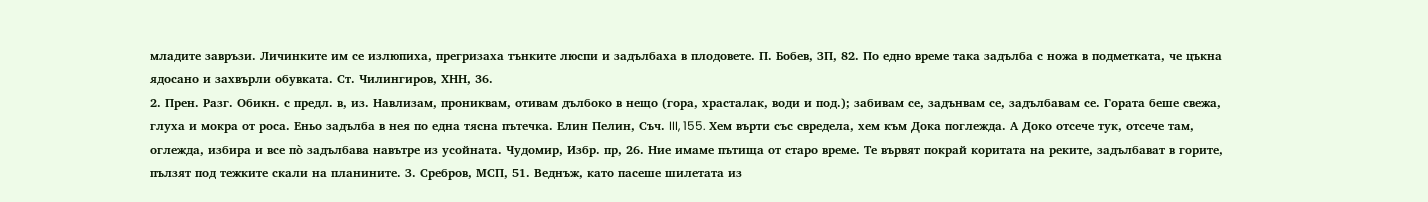младите завръзи. Личинките им се излюпиха, прегризаха тънките люспи и задълбаха в плодовете. П. Бобев, ЗП, 82. По едно време така задълба с ножа в подметката, че цъкна ядосано и захвърли обувката. Ст. Чилингиров, ХНН, 36.
2. Прен. Разг. Обикн. с предл. в, из. Навлизам, прониквам, отивам дълбоко в нещо (гора, храсталак, води и под.); забивам се, задънвам се, задълбавам се. Гората беше свежа, глуха и мокра от роса. Еньо задълба в нея по една тясна пътечка. Елин Пелин, Съч. III, 155. Хем върти със свредела, хем към Дока поглежда. А Доко отсече тук, отсече там, оглежда, избира и все пò задълбава навътре из усойната. Чудомир, Избр. пр, 26. Ние имаме пътища от старо време. Те вървят покрай коритата на реките, задълбават в горите, пълзят под тежките скали на планините. З. Сребров, МСП, 51. Веднъж, като пасеше шилетата из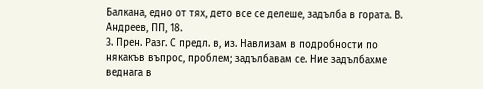Балкана, едно от тях, дето все се делеше, задълба в гората. В. Андреев, ПП, 18.
3. Прен. Разг. С предл. в, из. Навлизам в подробности по някакъв въпрос, проблем; задълбавам се. Ние задълбахме веднага в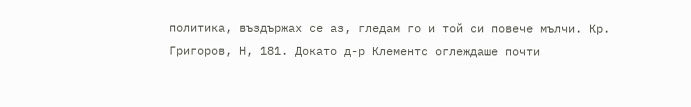политика, въздържах се аз, гледам го и той си повече мълчи. Кр. Григоров, Н, 181. Докато д-р Клементс оглеждаше почти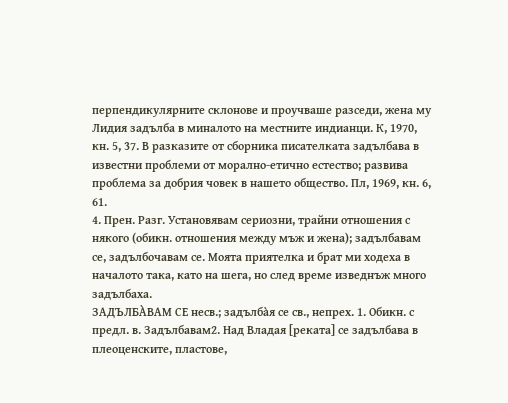перпендикулярните склонове и проучваше разседи, жена му Лидия задълба в миналото на местните индианци. К, 1970, кн. 5, 37. В разказите от сборника писателката задълбава в известни проблеми от морално-етично естество; развива проблема за добрия човек в нашето общество. Пл, 1969, кн. 6, 61.
4. Прен. Разг. Установявам сериозни, трайни отношения с някого (обикн. отношения между мъж и жена); задълбавам се, задълбочавам се. Моята приятелка и брат ми ходеха в началото така, като на шега, но след време изведнъж много задълбаха.
ЗАДЪЛБА̀ВАМ СЕ несв.; задълбàя се св., непрех. 1. Обикн. с предл. в. Задълбавам2. Над Владая [реката] се задълбава в плеоценските, пластове,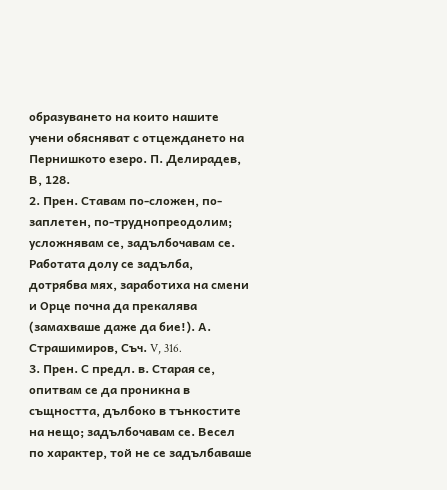образуването на които нашите учени обясняват с отцеждането на Пернишкото езеро. П. Делирадев, В, 128.
2. Прен. Ставам по-сложен, по-заплетен, по-труднопреодолим; усложнявам се, задълбочавам се. Работата долу се задълба, дотрябва мях, заработиха на смени и Орце почна да прекалява (замахваше даже да бие!). А. Страшимиров, Съч. V, 316.
3. Прен. С предл. в. Старая се, опитвам се да проникна в същността, дълбоко в тънкостите на нещо; задълбочавам се. Весел по характер, той не се задълбаваше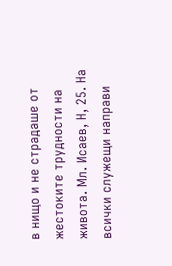в нищо и не страдаше от жестоките трудности на живота. Мл. Исаев, Н, 25. На всички служещи направи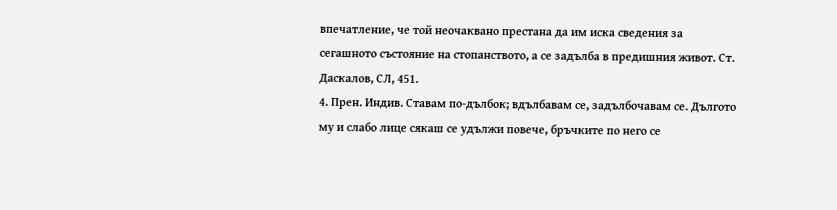впечатление, че той неочаквано престана да им иска сведения за сегашното състояние на стопанството, а се задълба в предишния живот. Ст. Даскалов, СЛ, 451.
4. Прен. Индив. Ставам по-дълбок; вдълбавам се, задълбочавам се. Дългото му и слабо лице сякаш се удължи повече, бръчките по него се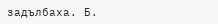задълбаха. Б.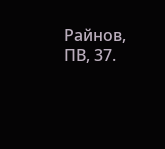Райнов, ПВ, 37.